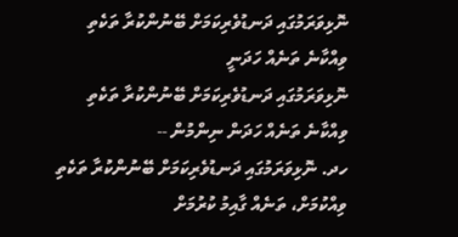ނޮޅިވަރަމުގައި ދަނޑުވެރިކަމަށް ބޭނުންކުރާ ތަކެތި ވިއްކާނެ ތަނެއް ހަދަނީ
ނޮޅިވަރަމުގައި ދަނޑުވެރިކަމަށް ބޭނުންކުރާ ތަކެތި ވިއްކާނެ ތަނެއް ހަދަން ނިންމުން --
ހދ. ނޮޅިވަރަމުގައި ދަނޑުވެރިކަމަށް ބޭނުންކުރާ ތަކެތި ވިއްކުމަށް، ތަނެއް ގާއިމު ކުރުމަށް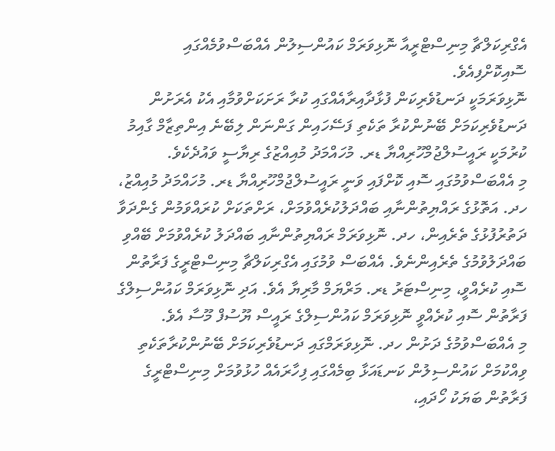އެގްރިކަލްޗާ މިނިސްޓްރީއާ ނޮޅިވަރަމް ކައުންސިލުން އެއްބަސްވުމެއްގައި ސޮއިކޮށްފިއެވެ.
ނޮޅިވަރަމަކީ ދަނޑުވެރިކަން ފުޅާދާއިރާއެއްގައި ކުރާ ރަށަކަށްވުމާއި އެކު އެރަށުން ދަނޑުވެރިކަމަށް ބޭނުންކުރާ ތަކެތި ފަސޭހައިން ގަންނަން ލިބޭނެ އިންތިޒާމް ގާއިމު ކުރުމަކީ ރައީސުލްޖުމްހޫރިއްޔާ ޑރ. މުހައްމަދު މުއިއްޒުގެ ރިޔާސީ ވައުދެކެވެ.
މި އެއްބަސްވުމުގައި ސޮއި ކޮށްފައި ވަނީ ރައީސުލްޖުމްހޫރިއްޔާ ޑރ. މުހައްމަދު މުއިއްޒު، ހދ. އަތޮޅުގެ ރައްޔިތުންނާއި ބައްދަލުކުރެއްވުމަށް، ރަށްތަކަށް ކުރައްވަމުން ގެންދަވާ ދަތުރުފުޅުގެ ތެރެއިން، ހދ. ނޮޅިވަރަމް ރައްޔިތުންނާއި ބައްދަލު ކުރެއްވުމަށް ބޭއްވި ބައްދަލުވުމުގެ ތެރެއިންނެވެ. އެއްބަސް ވުމުގައި އެގްރިކަލްޗާ މިނިސްޓްރީގެ ފަރާތުން ސޮއި ކުރެއްވީ، މިނިސްޓަރު ޑރ. މަރްޔަމް މާރިޔާ އެވެ. އަދި ނޮޅިވަރަމް ކައުންސިލްގެ ފަރާތުން ސޮއި ކުރެއްވީ ނޮޅިވަރަމް ކައުންސިލްގެ ރައީސް ޔޫސުފް މޫސާ އެވެ.
މި އެއްބަސްވުމުގެ ދަށުން ހދ. ނޮޅިވަރަމްގައި ދަނޑުވެރިކަމަށް ބޭނުންކުރާތަކެތި ވިއްކުމަށް ކައުންސިލުން ކަނޑައަޅާ ބިމެއްގައި ފިހާރައެއް ހުޅުވުމަށް މިނިސްޓްރީގެ ފަރާތުން ބަޔަކު ހޯދައި،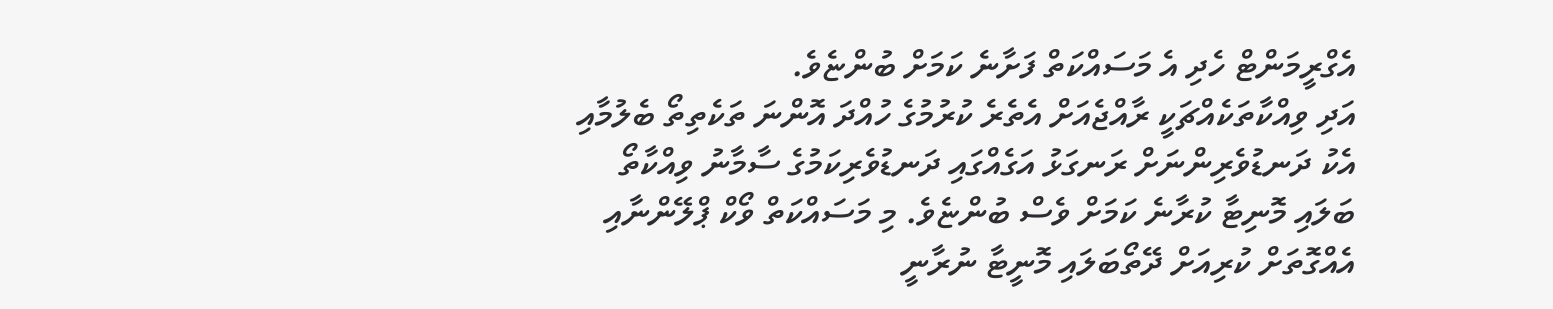އެގްރީމަންޓް ހެދި އެ މަސައްކަތް ފަށާނެ ކަމަށް ބުންޏެވެ.
އަދި ވިއްކާތަކެއްޗަކީ ރާއްޖެއަށް އެތެރެ ކުރުމުގެ ހުއްދަ އޮންނަ ތަކެތިތޯ ބެލުމާއި އެކު ދަނޑުވެރިންނަށް ރަނގަޅު އަގެއްގައި ދަނޑުވެރިކަމުގެ ސާމާނު ވިއްކާތޯ ބަލައި މޮނިޓާ ކުރާނެ ކަމަށް ވެސް ބުންޏެވެ. މި މަސައްކަތް ވޯކް ޕްލޭންނާއި އެއްގޮތަށް ކުރިއަށް ދޭތޯބަލައި މޮނީޓާ ނުރާނީ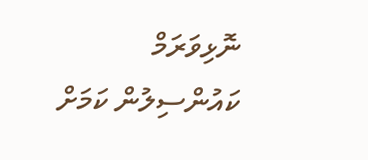ނޮޅިވަރަމް ކައުންސިލުން ކަމަށް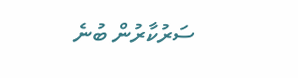ސަރުކާރުން ބުނެ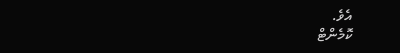އެވެ.
ކޮމެންޓް